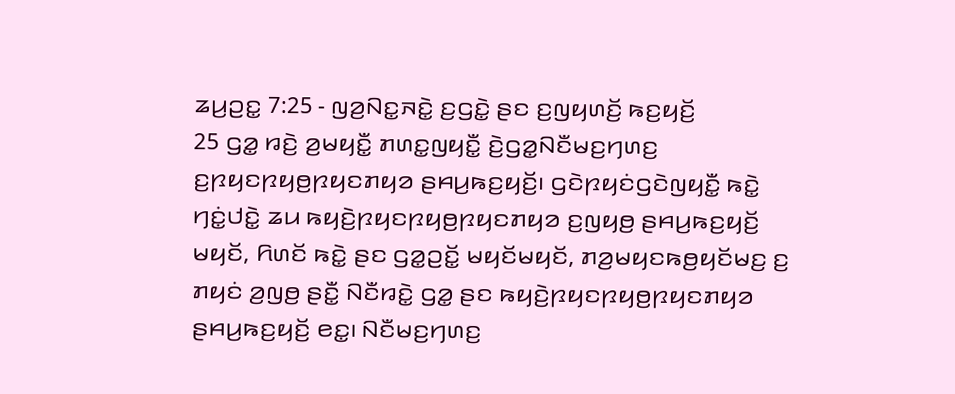ꤘꤣ꤬ꤑꤢ꤭ 7:25 - ꤜꤤ꤬ꤡꤢ꤭ꤏꤢꤧ꤭ ꤢ꤬ꤞꤢꤧ꤭ ꤔꤢ ꤢ꤬ꤜꤟꤛꤢꤩ꤬ ꤒꤢ꤬ꤟꤢꤩ꤬
25 ꤞꤤ꤭ ꤙꤢꤧ꤬ ꤤ꤬ꤗꤟꤢꤪ꤭ ꤊꤛꤢ꤭ꤜꤟꤢꤪ꤭ ꤢꤧ꤬ꤞꤤ꤭ꤡꤢꤪꤗꤢ꤬ꤚꤛꤢ꤬ ꤢ꤬ꤐꤟꤢꤐꤟꤥ꤬ꤐꤟꤢꤊꤟꤤ ꤔꤌꤣ꤬ꤒꤢ꤬ꤟꤢꤩ꤬꤯ ꤞꤢꤧꤐꤟꤢꤦꤞꤢꤧꤜꤟꤢꤪ꤭ ꤒꤢꤧ꤭ ꤚꤢꤦ꤭ꤓꤢꤧ꤭ ꤘꤣ ꤒꤟꤢꤧ꤬ꤐꤟꤢꤐꤟꤥ꤬ꤐꤟꤢꤊꤟꤤ ꤢ꤬ꤜꤟꤥ꤬ ꤔꤌꤣ꤬ꤒꤢ꤬ꤟꤢꤩ꤬ ꤗꤟꤢꤩ, ꤖꤛꤢꤩ ꤒꤢꤧ꤭ ꤔꤢ ꤞꤤ꤭ꤑꤢꤩ꤭ ꤗꤟꤢꤩꤗꤟꤢꤩ, ꤊꤤ꤬ꤗꤟꤢꤒꤥ꤬ꤟꤢꤩꤗꤢ꤬ ꤢ꤬ ꤊꤟꤢꤦ ꤤ꤬ꤜꤥ꤬ ꤔꤢꤪ꤭ ꤡꤢꤪꤙꤢꤧ꤭ ꤞꤤ꤭ ꤔꤢ ꤒꤟꤢꤧ꤬ꤐꤟꤢꤐꤟꤥ꤬ꤐꤟꤢꤊꤟꤤ ꤔꤌꤣ꤬ꤒꤢ꤬ꤟꤢꤩ꤬ ꤕꤢ꤭꤯ ꤡꤢꤪꤗꤢ꤬ꤚꤛꤢ꤬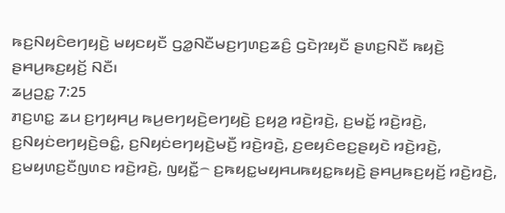ꤒꤢ꤬ꤡꤟꤢꤨꤕꤚꤟꤢꤧ꤬ ꤗꤟꤢꤟꤢꤪ ꤞꤤ꤭ꤡꤢꤪꤗꤢ꤬ꤚꤛꤢ꤬ꤘꤢꤨ꤬ ꤞꤢꤧꤐꤟꤢꤪ ꤔꤛꤢ꤬ꤡꤢꤪ ꤒꤟꤢꤧ꤬ ꤔꤌꤣ꤬ꤒꤢ꤬ꤟꤢꤩ꤬ ꤡꤢꤪ꤯
ꤘꤣ꤬ꤑꤢ꤭ 7:25
ꤊꤢ꤬ꤛꤢ꤭ ꤘꤣ ꤢ꤬ꤚꤟꤌꤣ꤬ ꤒꤣ꤬ꤕꤚꤟꤢꤧ꤬ꤕꤚꤟꤢꤧ꤬ ꤢ꤬ꤟꤤ꤬ ꤙꤢꤧ꤬ꤙꤢꤧ꤬, ꤢ꤬ꤗꤢꤩ꤭ ꤙꤢꤧ꤬ꤙꤢꤧ꤬, ꤢ꤬ꤡꤟꤢꤦꤕꤚꤟꤢꤧ꤬ꤋꤢꤨ꤭, ꤢ꤬ꤡꤟꤢꤦꤕꤚꤟꤢꤧ꤬ꤗꤢꤪ꤬ ꤙꤢꤧ꤬ꤙꤢꤧ꤬, ꤢ꤬ꤕꤟꤢꤨꤕꤢ꤬ꤔꤟꤢꤧ ꤙꤢꤧ꤬ꤙꤢꤧ꤬, ꤢ꤬ꤗꤟꤛꤢ꤬ꤢꤪꤜꤛꤢ ꤙꤢꤧ꤬ꤙꤢꤧ꤬, ꤜꤟꤢꤪ꤭꤮ ꤢ꤬ꤒꤟꤢ꤭ꤗꤟꤌꤣꤒꤟꤢ꤭ꤒꤟꤢꤧ꤬ ꤔꤌꤣ꤬ꤒꤢ꤬ꤟꤢꤩ꤬ ꤙꤢꤧ꤬ꤙꤢꤧ꤬,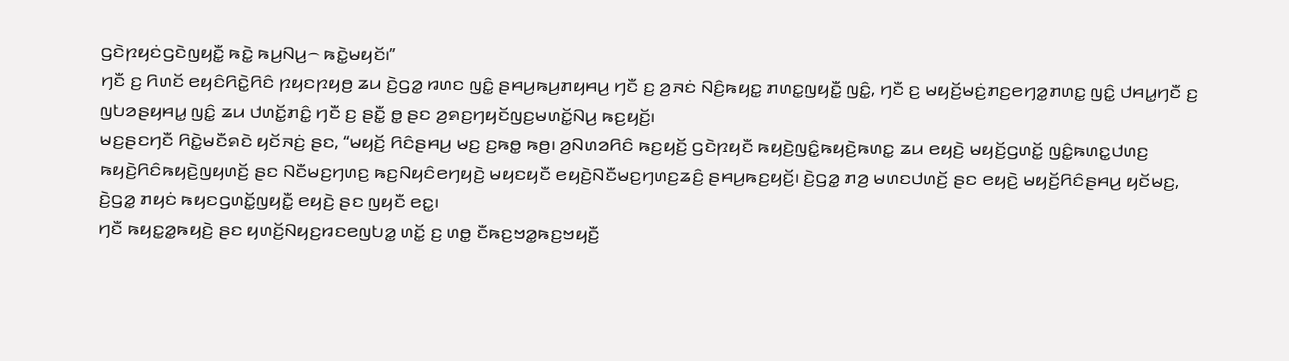ꤞꤢꤧꤐꤟꤢꤦꤞꤢꤧꤜꤟꤢꤪ꤭ ꤒꤢꤧ꤭ ꤒꤣ꤬ꤡꤣ꤬꤮ ꤒꤢꤧ꤭ꤗꤟꤢꤩ꤯”
ꤚꤢꤪ ꤢ꤬ ꤖꤛꤢꤩ ꤕꤟꤢꤨꤖꤢꤧ꤭ꤖꤢꤨ ꤐꤟꤢꤐꤟꤥ꤬ ꤘꤣ ꤢꤧ꤬ꤞꤤ꤭ ꤙꤛꤢ ꤜꤢꤨ꤭ ꤔꤌꤣ꤬ꤒꤣ꤬ꤊꤟꤌꤣ꤬ ꤚꤢꤪ ꤢ꤬ ꤤ꤬ꤏꤢꤦ ꤡꤢꤨ꤬ꤒꤟꤢ꤭ ꤊꤛꤢ꤭ꤜꤟꤢꤪ꤭ ꤜꤢꤨ꤭, ꤚꤢꤪ ꤢ꤬ ꤗꤟꤢꤩ꤬ꤗꤢꤦ꤬ꤊꤢ꤬ꤕꤚꤤ꤭ꤊꤛꤢ꤭ ꤜꤢꤨ꤭ ꤓꤌꤣ꤭ꤚꤢꤪ ꤢ꤬ ꤜꤝꤤꤔꤟꤌꤣ꤭ ꤜꤢꤨ꤭ ꤘꤣ ꤓꤛꤢꤩ꤭ꤊꤢꤨ꤭ ꤚꤢꤪ ꤢ꤬ ꤔꤢꤪ꤭ ꤥ꤭ ꤔꤢ ꤤ꤬ꤎꤢ꤬ꤚꤟꤢꤩꤜꤢ꤬ꤗꤛꤢꤩ꤭ꤡꤣ꤬ ꤒꤢ꤬ꤟꤢꤩ꤬꤯
ꤗꤢ꤬ꤔꤢꤚꤢꤪ ꤖꤢꤧ꤭ꤗꤢꤪꤎꤢꤧ ꤟꤢꤩꤏꤢꤦ꤬ ꤔꤢ, “ꤗꤟꤢꤩ꤬ ꤖꤢꤨꤔꤌꤣ꤬ ꤗꤢ꤬ ꤢ꤬ꤒꤥ꤭ ꤒꤥ꤬꤯ ꤤ꤬ꤡꤛꤤꤖꤢꤨ ꤒꤢ꤬ꤟꤢꤩ꤬ ꤞꤢꤧꤐꤟꤢꤪ ꤒꤟꤢꤧ꤬ꤜꤢꤨ꤭ꤒꤟꤢꤧ꤬ꤒꤛꤢ꤭ ꤘꤣ ꤕꤟꤢꤧ꤬ ꤗꤟꤢꤩ꤬ꤞꤛꤢꤩ꤭ ꤜꤢꤨ꤭ꤒꤛꤢ꤭ꤓꤛꤢ꤬ ꤒꤟꤢꤧ꤬ꤖꤢꤨꤒꤟꤢꤧ꤬ꤜꤟꤛꤢꤩ꤬ ꤔꤢ ꤡꤢꤪꤗꤢ꤬ꤚꤛꤢ꤬ ꤒꤢ꤬ꤡꤟꤢꤨꤕꤚꤟꤢꤧ꤬ ꤗꤟꤢꤟꤢꤪ ꤕꤟꤢꤧ꤬ꤡꤢꤪꤗꤢ꤬ꤚꤛꤢ꤬ꤘꤢꤨ꤬ ꤔꤌꤣ꤬ꤒꤢ꤬ꤟꤢꤩ꤬꤯ ꤢꤧ꤬ꤞꤤ꤭ ꤊꤤ꤬ ꤗꤛꤢꤓꤛꤢꤩ꤬ ꤔꤢ ꤕꤟꤢꤧ꤬ ꤗꤟꤢꤩ꤬ꤖꤢꤨꤔꤌꤣ꤬ ꤟꤢꤩꤗꤢ꤬, ꤢꤧ꤬ꤞꤤ꤭ ꤊꤟꤢꤦ ꤒꤟꤢꤞꤛꤢꤩ꤭ꤜꤟꤢꤪ꤭ ꤕꤟꤢꤧ꤬ ꤔꤢ ꤜꤟꤢꤪ ꤕꤢ꤭꤯
ꤚꤢꤪ ꤒꤟꤢ꤭ꤤ꤭ꤒꤟꤢꤧ꤬ ꤔꤢ ꤟꤛꤢꤩ꤬ꤡꤟꤢ꤬ꤙꤢꤕꤜꤝꤤ꤭ ꤛꤢꤩ꤭ ꤢ꤬ ꤛꤥ꤭ ꤢꤪꤒꤢ꤬ꤠꤤ꤭ꤒꤢ꤬ꤠꤟꤢꤪ꤬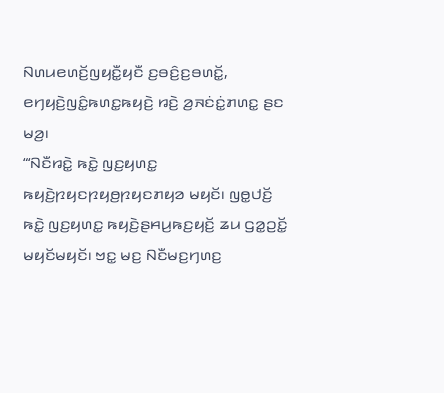ꤡꤛꤣꤕꤛꤢꤩ꤬ꤜꤟꤢꤪ꤭ꤟꤢꤪ ꤢ꤬ꤋꤢꤨ꤬ꤢ꤬ꤋꤛꤢꤩ꤭, ꤕꤚꤟꤢꤧ꤬ꤜꤢꤨ꤭ꤒꤛꤢ꤭ꤒꤟꤢꤧ꤬ ꤙꤢꤧ꤬ ꤤ꤬ꤏꤢꤦꤢꤦ꤭ꤊꤛꤢ꤭ ꤔꤢ ꤗꤤ꤬꤯
“‘ꤡꤢꤪꤙꤢꤧ꤭ ꤒꤢꤧ꤭ ꤜꤢ꤬ꤟꤛꤢ꤭ ꤒꤟꤢꤧ꤬ꤐꤟꤢꤐꤟꤥ꤬ꤐꤟꤢꤊꤟꤤ ꤗꤟꤢꤩ꤯ ꤜꤥ꤭ꤓꤢꤩ꤬ ꤒꤢꤧ꤭ ꤜꤢ꤬ꤟꤛꤢ꤭ ꤒꤟꤢꤧ꤬ꤔꤌꤣ꤬ꤒꤢ꤬ꤟꤢꤩ꤬ ꤘꤣ ꤞꤤ꤭ꤑꤢꤩ꤭ ꤗꤟꤢꤩꤗꤟꤢꤩ꤯ ꤠꤢ꤭ ꤗꤢ꤬ ꤡꤢꤪꤗꤢ꤬ꤚꤛꤢ꤬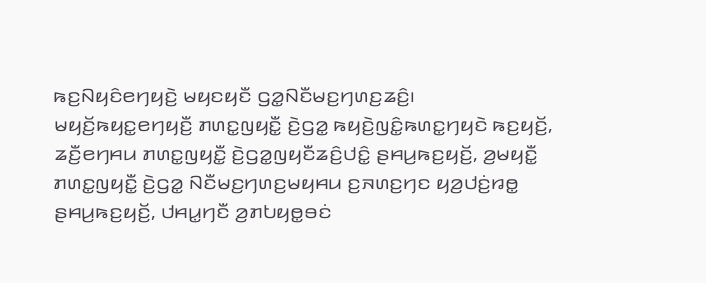ꤒꤢ꤬ꤡꤟꤢꤨꤕꤚꤟꤢꤧ꤬ ꤗꤟꤢꤟꤢꤪ ꤞꤤ꤭ꤡꤢꤪꤗꤢ꤬ꤚꤛꤢ꤬ꤘꤢꤨ꤬꤯
ꤗꤟꤢꤩ꤬ꤒꤟꤢ꤭ꤕꤚꤟꤢꤪ꤬ ꤊꤛꤢ꤭ꤜꤟꤢꤪ꤭ ꤢꤧ꤬ꤞꤤ꤭ ꤒꤟꤢꤧ꤬ꤜꤢꤨ꤭ꤒꤛꤢ꤭ꤚꤟꤢꤧ ꤒꤢ꤬ꤟꤢꤩ꤬, ꤘꤢꤪ꤬ꤕꤚꤌꤣ ꤊꤛꤢ꤭ꤜꤟꤢꤪ꤭ ꤢꤧ꤬ꤞꤤ꤭ꤜꤟꤢꤪꤘꤢꤨ꤬ꤓꤢꤨ꤭ ꤔꤌꤣ꤬ꤒꤢ꤬ꤟꤢꤩ꤬, ꤤ꤬ꤗꤟꤢꤪ꤭ ꤊꤛꤢ꤭ꤜꤟꤢꤪ꤭ ꤢꤧ꤬ꤞꤤ꤭ ꤡꤢꤪꤗꤢ꤬ꤚꤛꤢ꤬ꤗꤟꤌꤣ ꤢ꤬ꤏꤛꤢ꤬ꤚꤢ ꤟꤤ꤬ꤓꤢꤦ꤬ꤙꤥ꤭ ꤔꤌꤣ꤬ꤒꤢ꤬ꤟꤢꤩ꤬, ꤓꤌꤣ꤭ꤚꤢꤪ ꤤ꤬ꤊꤝꤟꤥ꤭ꤋꤢꤦ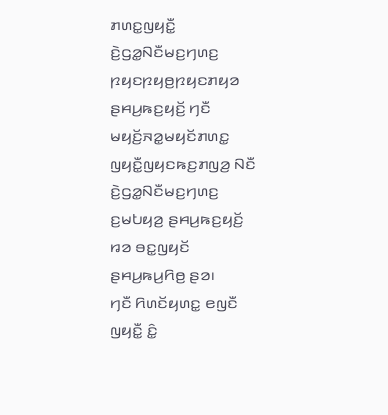ꤊꤛꤢ꤭ꤜꤟꤢꤪ꤭ ꤢꤧ꤬ꤞꤤ꤭ꤡꤢꤪꤗꤢ꤬ꤚꤛꤢ꤬ ꤐꤟꤢꤐꤟꤥ꤬ꤐꤟꤢꤊꤟꤤ ꤔꤌꤣ꤬ꤒꤢ꤬ꤟꤢꤩ꤬ ꤚꤢꤪ ꤗꤟꤢꤩ꤬ꤏꤤ꤭ꤗꤟꤢꤩꤊꤛꤢ꤭ ꤜꤟꤢꤪ꤭ꤜꤟꤢꤒꤢ꤬ꤊꤜꤤ꤬ ꤡꤢꤪ ꤢꤧ꤬ꤞꤤ꤭ꤡꤢꤪꤗꤢ꤬ꤚꤛꤢ꤬ ꤢ꤬ꤗꤝꤟꤤ꤬ ꤔꤌꤣ꤬ꤒꤢ꤬ꤟꤢꤩ꤬ ꤙꤤ ꤋꤢ꤭ꤜꤟꤢꤩ ꤔꤌꤣ꤬ꤒꤣ꤬ꤖꤥ꤬ ꤔꤤ꤯
ꤚꤢꤪ ꤖꤛꤢꤩꤟꤛꤢ꤭ ꤕꤜꤢꤪ ꤜꤟꤢꤪ꤭ ꤢꤨ꤭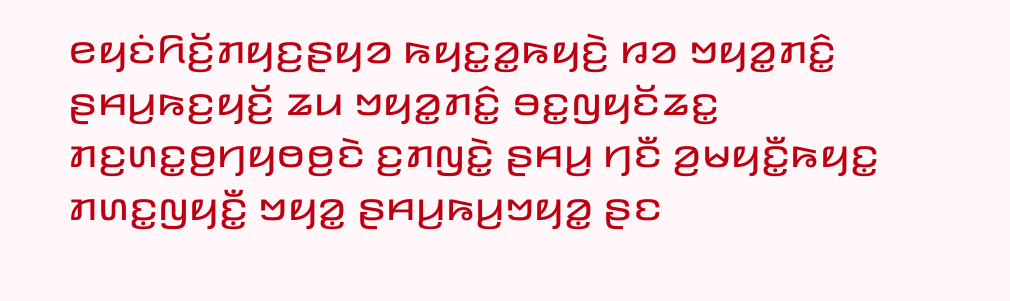ꤕꤟꤢꤦꤖꤢꤩ꤬ꤊꤟꤢ꤬ꤔꤟꤤ ꤒꤟꤢ꤭ꤤ꤭ꤒꤟꤢꤧ꤬ ꤙꤤ ꤠꤟꤤ꤭ꤊꤢꤨ꤭ ꤔꤌꤣ꤬ꤒꤢ꤬ꤟꤢꤩ꤬ ꤘꤣ ꤠꤟꤤ꤭ꤊꤢꤨ꤭ ꤋꤢ꤭ꤜꤟꤢꤩꤘꤢ꤭ ꤊꤢ꤬ꤛꤢ꤭ꤥ꤬ꤚꤟꤥꤥ꤬ꤢꤧ ꤢ꤬ꤊꤜꤢꤧ꤭ ꤔꤌꤣ꤬ ꤚꤢꤪ ꤤ꤬ꤗꤟꤢꤪ꤭ꤒꤟꤢ꤭ ꤊꤛꤢ꤭ꤜꤟꤢꤪ꤭ ꤠꤟꤤ꤭ ꤔꤌꤣ꤬ꤒꤣ꤬ꤠꤟꤤ꤭ ꤔꤢ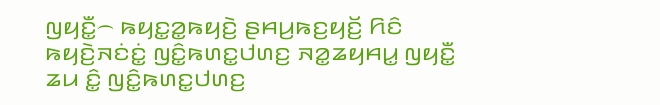ꤜꤟꤢꤪ꤭꤮ ꤒꤟꤢ꤭ꤤ꤭ꤒꤟꤢꤧ꤬ ꤔꤌꤣ꤬ꤒꤢ꤬ꤟꤢꤩ꤬ ꤖꤢꤨ ꤒꤟꤢꤧ꤬ꤏꤢꤦꤢꤦ꤭ ꤜꤢꤨ꤭ꤒꤛꤢ꤭ꤓꤛꤢ꤬ ꤏꤤ꤭ꤘꤟꤌꤣ꤭ ꤜꤟꤢꤪ꤭ ꤘꤣ ꤢꤨ꤭ ꤜꤢꤨ꤭ꤒꤛꤢ꤭ꤓꤛꤢ꤬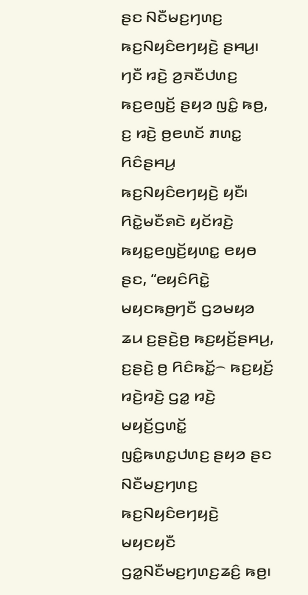ꤔꤢ ꤡꤢꤪꤗꤢ꤬ꤚꤛꤢ꤬ ꤒꤢ꤬ꤡꤟꤢꤨꤕꤚꤟꤢꤧ꤬ ꤔꤌꤣ꤬꤯ ꤚꤢꤪ ꤙꤢꤧ꤬ ꤤ꤬ꤏꤢꤪꤓꤛꤢ꤬ ꤒꤢ꤬ꤕꤜꤢꤩ꤬ ꤔꤟꤤ ꤜꤢꤨ꤭ ꤒꤥ꤬, ꤢ꤬ ꤙꤢꤧ꤬ ꤥ꤬ꤕꤛꤢꤩ ꤊꤛꤢ꤭ ꤖꤢꤨꤔꤌꤣ꤬ ꤒꤢ꤬ꤡꤟꤢꤨꤕꤚꤟꤢꤧ꤬ ꤟꤢꤪ꤯
ꤖꤢꤧ꤭ꤗꤢꤪꤎꤢꤧ ꤟꤢꤩꤙꤢꤧ꤬ ꤒꤟꤢ꤭ꤕꤜꤢꤩ꤬ꤟꤛꤢ꤭ ꤕꤟꤥ ꤔꤢ, “ꤕꤟꤢꤨꤖꤢꤧ꤭ ꤗꤟꤢꤒꤥ꤬ꤚꤢꤪ ꤞꤤꤗꤟꤤ ꤘꤣ ꤢ꤬ꤔꤢꤧ꤬ꤥ꤬ ꤒꤢ꤬ꤟꤢꤩ꤬ꤔꤌꤣ꤬, ꤢ꤬ꤔꤢꤧ꤬ ꤥ꤬ ꤖꤢꤨꤒꤢꤩ꤭꤮ ꤒꤢ꤬ꤟꤢꤩ꤬ ꤙꤢꤧ꤬ꤙꤢꤧ꤬ ꤞꤤ꤭ ꤙꤢꤧ꤬ ꤗꤟꤢꤩ꤬ꤞꤛꤢꤩ꤭ ꤜꤢꤨ꤭ꤒꤛꤢ꤭ꤓꤛꤢ꤬ ꤔꤟꤤ ꤔꤢ ꤡꤢꤪꤗꤢ꤬ꤚꤛꤢ꤬ ꤒꤢ꤬ꤡꤟꤢꤨꤕꤚꤟꤢꤧ꤬ ꤗꤟꤢꤟꤢꤪ ꤞꤤ꤭ꤡꤢꤪꤗꤢ꤬ꤚꤛꤢ꤬ꤘꤢꤨ꤬ ꤒꤥ꤬꤯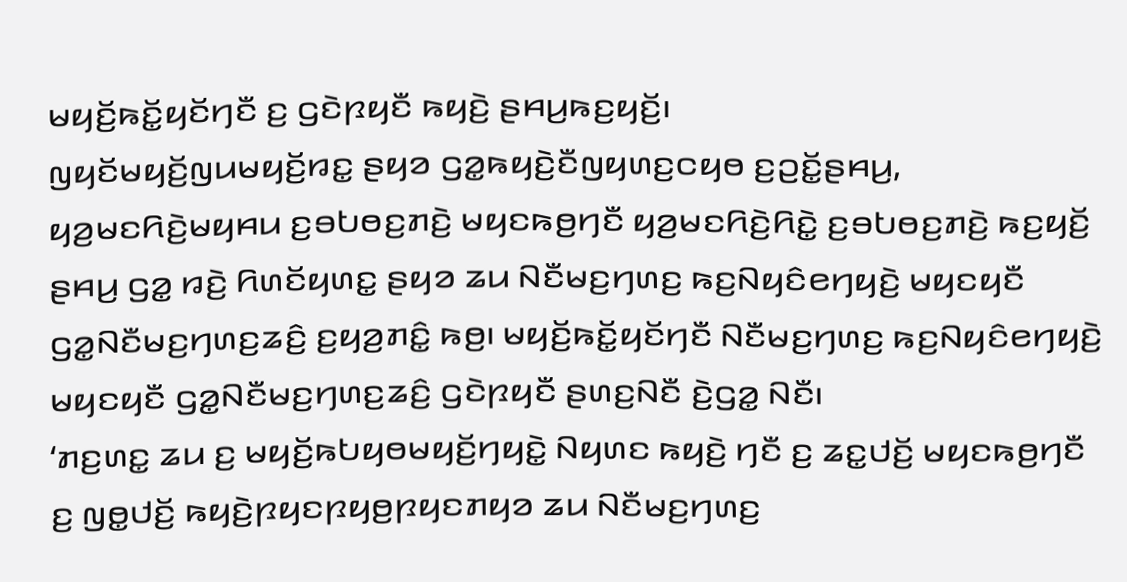ꤗꤟꤢꤩ꤬ꤒꤢꤩ꤭ꤟꤢꤩꤚꤢꤪ ꤢ꤬ ꤞꤢꤧꤐꤟꤢꤪ ꤒꤟꤢꤧ꤬ ꤔꤌꤣ꤬ꤒꤢ꤬ꤟꤢꤩ꤬꤯
ꤜꤟꤢꤩꤗꤟꤢꤩ꤬ꤜꤣꤗꤟꤢꤩ꤬ꤙꤢ꤭ ꤔꤟꤤ ꤞꤤ꤭ꤒꤟꤢꤧ꤬ꤢꤪꤜꤟꤛꤢ꤬ꤍꤟꤥ ꤢ꤬ꤑꤢꤩ꤭ꤔꤌꤣ꤬, ꤟꤤ꤬ꤗꤢꤖꤢꤧ꤬ꤗꤟꤌꤣ ꤢ꤬ꤋꤝꤥꤢ꤬ꤊꤢꤧ꤬ ꤗꤟꤢꤒꤥ꤬ꤚꤢꤪ ꤟꤤ꤬ꤗꤢꤖꤢꤧ꤬ꤖꤢꤧ꤭ ꤢ꤬ꤋꤝꤥꤢ꤬ꤊꤢꤧ꤬ ꤒꤢ꤬ꤟꤢꤩ꤬ ꤔꤌꤣ꤬ ꤞꤤ꤭ ꤙꤢꤧ꤬ ꤖꤛꤢꤩꤟꤛꤢ꤭ ꤔꤟꤤ ꤘꤣ ꤡꤢꤪꤗꤢ꤬ꤚꤛꤢ꤬ ꤒꤢ꤬ꤡꤟꤢꤨꤕꤚꤟꤢꤧ꤬ ꤗꤟꤢꤟꤢꤪ ꤞꤤ꤭ꤡꤢꤪꤗꤢ꤬ꤚꤛꤢ꤬ꤘꤢꤨ꤬ ꤢ꤬ꤟꤤ꤬ꤊꤢꤨ꤭ ꤒꤥ꤬꤯ ꤗꤟꤢꤩ꤬ꤒꤢꤩ꤭ꤟꤢꤩꤚꤢꤪ ꤡꤢꤪꤗꤢ꤬ꤚꤛꤢ꤬ ꤒꤢ꤬ꤡꤟꤢꤨꤕꤚꤟꤢꤧ꤬ ꤗꤟꤢꤟꤢꤪ ꤞꤤ꤭ꤡꤢꤪꤗꤢ꤬ꤚꤛꤢ꤬ꤘꤢꤨ꤬ ꤞꤢꤧꤐꤟꤢꤪ ꤔꤛꤢ꤬ꤡꤢꤪ ꤢꤧ꤬ꤞꤤ꤭ ꤡꤢꤪ꤯
‘ꤊꤢ꤬ꤛꤢ꤭ ꤘꤣ ꤢ꤬ ꤗꤟꤢꤩ꤬ꤒꤝꤟꤥꤗꤟꤢꤩ꤬ꤚꤟꤢꤧ꤭ ꤡꤟꤛꤢ ꤒꤟꤢꤧ꤬ ꤚꤢꤪ ꤢ꤬ ꤘꤢ꤭ꤓꤢꤩ꤬ ꤗꤟꤢꤒꤥ꤬ꤚꤢꤪ ꤢ꤬ ꤜꤥ꤭ꤓꤢꤩ꤬ ꤒꤟꤢꤧ꤬ꤐꤟꤢꤐꤟꤥ꤬ꤐꤟꤢꤊꤟꤤ ꤘꤣ ꤡꤢꤪꤗꤢ꤬ꤚꤛꤢ꤬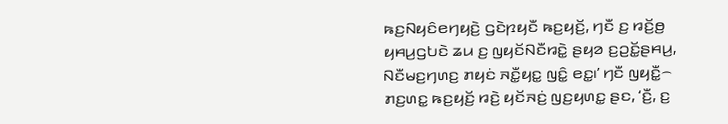ꤒꤢ꤬ꤡꤟꤢꤨꤕꤚꤟꤢꤧ꤬ ꤞꤢꤧꤐꤟꤢꤪ ꤒꤢ꤬ꤟꤢꤩ꤬, ꤚꤢꤪ ꤢ꤬ ꤙꤢꤩ꤬ꤥ꤬ ꤟꤌꤣ꤬ꤞꤝꤢꤧ ꤘꤣ ꤢ꤬ ꤜꤟꤢꤩꤡꤢꤪꤙꤢꤧ꤭ ꤔꤟꤤ ꤢ꤬ꤑꤢꤩ꤭ꤔꤌꤣ꤬, ꤡꤢꤪꤗꤢ꤬ꤚꤛꤢ꤬ ꤊꤟꤢꤦ ꤏꤢꤪ꤭ꤟꤢ꤭ ꤜꤢꤨ꤭ ꤕꤢ꤭꤯’ ꤚꤢꤪ ꤜꤟꤢꤪ꤭꤮ ꤊꤢ꤬ꤛꤢ꤭ ꤒꤢ꤬ꤟꤢꤩ꤬ ꤙꤢꤧ꤬ ꤟꤢꤩꤏꤢꤦ꤬ ꤜꤢ꤬ꤟꤛꤢ꤭ ꤔꤢ, ‘ꤢꤪ꤬, ꤢ꤬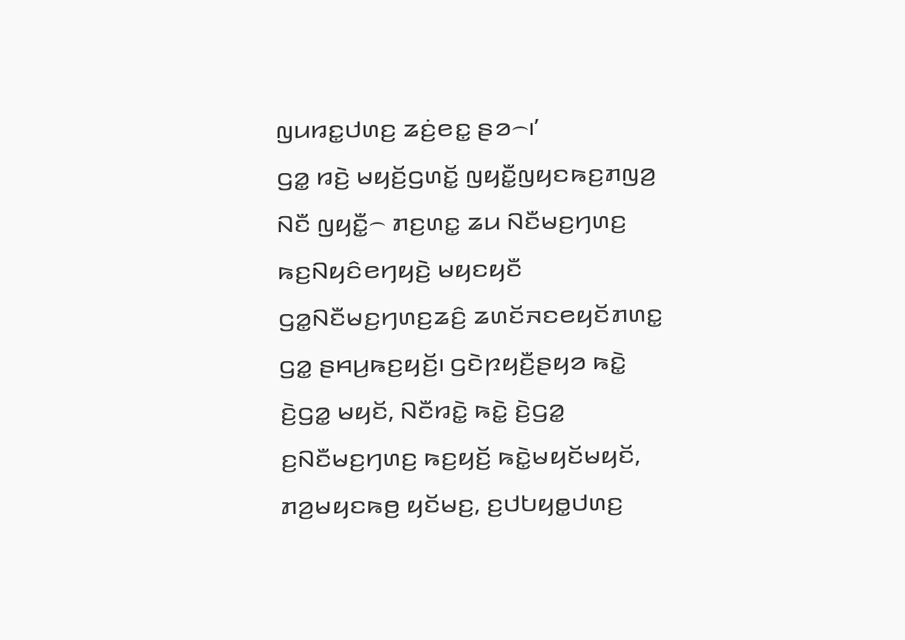ꤜꤣꤙꤢ꤭ꤓꤛꤢ꤬ ꤘꤢꤦ꤬ꤕꤢ꤭ ꤔꤤ꤮꤯’
ꤞꤤ꤭ ꤙꤢꤧ꤬ ꤗꤟꤢꤩ꤬ꤞꤛꤢꤩ꤭ ꤜꤟꤢꤪ꤭ꤜꤟꤢꤒꤢ꤬ꤊꤜꤤ꤬ ꤡꤢꤪ ꤜꤟꤢꤪ꤭꤮ ꤊꤢ꤬ꤛꤢ꤭ ꤘꤣ ꤡꤢꤪꤗꤢ꤬ꤚꤛꤢ꤬ ꤒꤢ꤬ꤡꤟꤢꤨꤕꤚꤟꤢꤧ꤬ ꤗꤟꤢꤟꤢꤪ ꤞꤤ꤭ꤡꤢꤪꤗꤢ꤬ꤚꤛꤢ꤬ꤘꤢꤨ꤬ ꤘꤛꤢꤩꤏꤢꤕꤟꤢꤩꤊꤛꤢ꤭ ꤞꤤ꤭ ꤔꤌꤣ꤬ꤒꤢ꤬ꤟꤢꤩ꤬꤯ ꤞꤢꤧꤐꤟꤢꤪ꤬ꤔꤟꤤ ꤒꤢꤧ꤭ ꤢꤧ꤬ꤞꤤ꤭ ꤗꤟꤢꤩ, ꤡꤢꤪꤙꤢꤧ꤭ ꤒꤢꤧ꤭ ꤢꤧ꤬ꤞꤤ꤭ ꤢ꤬ꤡꤢꤪꤗꤢ꤬ꤚꤛꤢ꤬ ꤒꤢ꤬ꤟꤢꤩ꤬ ꤒꤢꤧ꤭ꤗꤟꤢꤩꤗꤟꤢꤩ, ꤊꤤ꤬ꤗꤟꤢꤒꤥ꤬ ꤟꤢꤩꤗꤢ꤬, ꤢ꤬ꤓꤝꤟꤥ꤭ꤓꤛꤢ꤬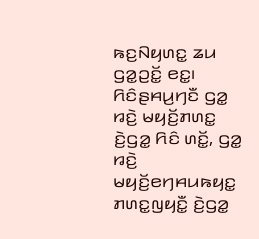ꤒꤢ꤬ꤡꤟꤛꤢ꤭ ꤘꤣ ꤞꤤ꤭ꤑꤢꤩ꤭ ꤕꤢ꤭꤯
ꤖꤢꤨꤔꤌꤣ꤬ꤚꤢꤪ ꤞꤤ꤭ ꤙꤢꤧ꤬ ꤗꤟꤢꤩ꤬ꤊꤛꤢ꤭ ꤢꤧ꤬ꤞꤤ꤭ ꤖꤢꤨ ꤛꤢꤩ꤭, ꤞꤤ꤭ ꤙꤢꤧ꤬ ꤗꤟꤢꤩ꤬ꤕꤚꤌꤣꤒꤟꤢ꤭ ꤊꤛꤢ꤭ꤜꤟꤢꤪ꤭ ꤢꤧ꤬ꤞꤤ꤭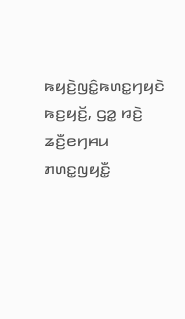ꤒꤟꤢꤧ꤬ꤜꤢꤨ꤭ꤒꤛꤢ꤭ꤚꤟꤢꤧ ꤒꤢ꤬ꤟꤢꤩ꤬, ꤞꤤ꤭ ꤙꤢꤧ꤬ ꤘꤢꤪ꤬ꤕꤚꤌꤣ ꤊꤛꤢ꤭ꤜꤟꤢꤪ꤭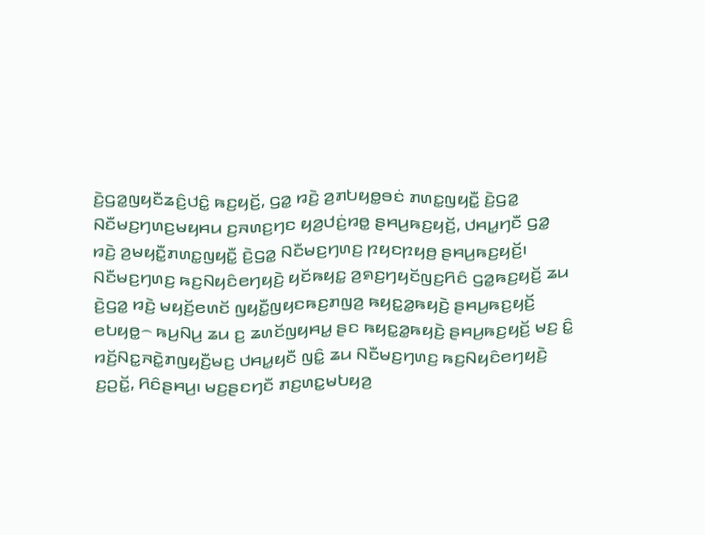ꤢꤧ꤬ꤞꤤ꤭ꤜꤟꤢꤪꤘꤢꤨ꤬ꤓꤢꤨ꤭ ꤒꤢ꤬ꤟꤢꤩ꤬, ꤞꤤ꤭ ꤙꤢꤧ꤬ ꤤ꤬ꤊꤝꤟꤥ꤭ꤋꤢꤦ ꤊꤛꤢ꤭ꤜꤟꤢꤪ꤭ ꤢꤧ꤬ꤞꤤ꤭ ꤡꤢꤪꤗꤢ꤬ꤚꤛꤢ꤬ꤗꤟꤌꤣ ꤢ꤬ꤏꤛꤢ꤬ꤚꤢ ꤟꤤ꤬ꤓꤢꤦ꤬ꤙꤥ꤭ ꤔꤌꤣ꤬ꤒꤢ꤬ꤟꤢꤩ꤬, ꤓꤌꤣ꤭ꤚꤢꤪ ꤞꤤ꤭ ꤙꤢꤧ꤬ ꤤ꤬ꤗꤟꤢꤪ꤭ꤊꤛꤢ꤭ꤜꤟꤢꤪ꤭ ꤢꤧ꤬ꤞꤤ꤭ ꤡꤢꤪꤗꤢ꤬ꤚꤛꤢ꤬ ꤐꤟꤢꤐꤟꤥ꤬ ꤔꤌꤣ꤬ꤒꤢ꤬ꤟꤢꤩ꤬꤯
ꤡꤢꤪꤗꤢ꤬ꤚꤛꤢ꤬ ꤒꤢ꤬ꤡꤟꤢꤨꤕꤚꤟꤢꤧ꤬ ꤟꤢꤩꤒꤟꤢ꤭ ꤤ꤬ꤎꤢ꤬ꤚꤟꤢꤩꤜꤢ꤬ꤖꤢꤨ ꤞꤤ꤭ꤒꤢ꤬ꤟꤢꤩ꤬ ꤘꤣ ꤢꤧ꤬ꤞꤤ꤭ ꤙꤢꤧ꤬ ꤗꤟꤢꤩ꤬ꤕꤛꤢꤩ ꤜꤟꤢꤪ꤭ꤜꤟꤢꤒꤢ꤬ꤊꤜꤤ꤬ ꤒꤟꤢ꤭ꤤ꤭ꤒꤟꤢꤧ꤬ ꤔꤌꤣ꤬ꤒꤢ꤬ꤟꤢꤩ꤬ ꤕꤝꤟꤥ꤭꤮ ꤒꤣ꤬ꤡꤣ꤬ ꤘꤣ ꤢ꤬ ꤘꤛꤢꤩꤜꤟꤌꤣ꤭ ꤔꤢ ꤒꤟꤢ꤭ꤤ꤭ꤒꤟꤢꤧ꤬ ꤔꤌꤣ꤬ꤒꤢ꤬ꤟꤢꤩ꤬ ꤗꤢ꤬ ꤢꤨ꤭ ꤙꤢꤩ꤬ꤡꤢ꤭ꤏꤢꤧ꤭ꤊꤜꤟꤢꤪ꤬ꤗꤢ꤬ ꤓꤌꤣ꤭ꤟꤢꤪ ꤜꤢꤨ꤭ ꤘꤣ ꤡꤢꤪꤗꤢ꤬ꤚꤛꤢ꤬ ꤒꤢ꤬ꤡꤟꤢꤨꤕꤚꤟꤢꤧ꤬ ꤢ꤬ꤑꤢꤩ꤭, ꤖꤢꤨꤔꤌꤣ꤬꤯ ꤗꤢ꤬ꤔꤢꤚꤢꤪ ꤊꤢ꤬ꤛꤢ꤭ꤗꤝꤟꤤ꤬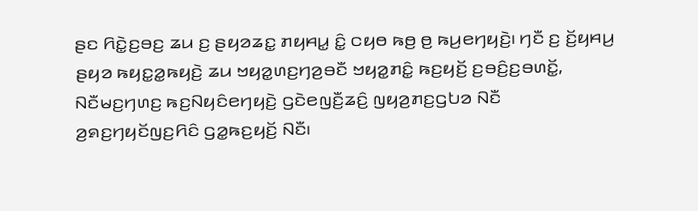ꤔꤢ ꤖꤢꤧ꤭ꤢ꤬ꤋꤢ꤬ ꤘꤣ ꤢ꤬ ꤔꤟꤤꤘꤢ꤭ ꤊꤟꤌꤣ꤭ ꤢꤨ꤭ ꤍꤟꤥ ꤒꤥ꤬ ꤥ꤬ ꤒꤣ꤬ꤕꤚꤟꤢꤧ꤬꤯ ꤚꤢꤪ ꤢ꤬ ꤢꤩ꤬ꤟꤌꤣ꤬ ꤔꤟꤤ ꤒꤟꤢ꤭ꤤ꤭ꤒꤟꤢꤧ꤬ ꤘꤣ ꤠꤟꤤ꤭ꤛꤢ꤬ꤚꤤ꤬ꤋꤢꤪ ꤠꤟꤤ꤭ꤊꤢꤨ꤭ ꤒꤢ꤬ꤟꤢꤩ꤬ ꤢ꤬ꤋꤢꤨ꤬ꤢ꤬ꤋꤛꤢꤩ꤭, ꤡꤢꤪꤗꤢ꤬ꤚꤛꤢ꤬ ꤒꤢ꤬ꤡꤟꤢꤨꤕꤚꤟꤢꤧ꤬ ꤞꤢꤧꤕꤜꤢꤪ꤬ꤘꤢꤨ꤬ ꤜꤟꤤ꤬ꤊꤢ꤬ꤞꤝꤤ ꤡꤢꤪ ꤤ꤬ꤎꤢ꤬ꤚꤟꤢꤩꤜꤢ꤬ꤖꤢꤨ ꤞꤤ꤭ꤒꤢ꤬ꤟꤢꤩ꤬ ꤡꤢꤪ꤯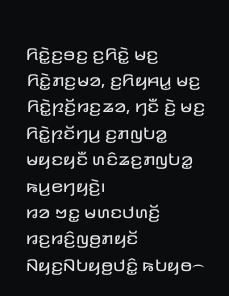ꤖꤢꤧ꤭ꤢ꤬ꤋꤢ꤬ ꤢ꤬ꤖꤢꤧ꤭ ꤗꤢ꤬ ꤖꤢꤧ꤭ꤊꤢ꤬ꤗꤤ, ꤢ꤬ꤖꤟꤌꤣ꤭ ꤗꤢ꤬ ꤖꤢꤧ꤭ꤐꤢꤩ꤬ꤙꤢ꤬ꤘꤤ, ꤚꤢꤪ ꤢꤧ꤬ ꤗꤢ꤬ ꤖꤢꤧ꤭ꤐꤢꤩꤚꤣ꤬ ꤢ꤬ꤊꤜꤝꤤ꤭ ꤗꤟꤢꤟꤢꤪ ꤛꤢꤨꤘꤢ꤬ꤊꤜꤝꤤ꤭ ꤒꤣ꤬ꤕꤚꤟꤢꤧ꤬꤯
ꤙꤤ ꤠꤢ꤭ ꤗꤛꤢꤓꤛꤢꤩ꤬ ꤙꤢ꤬ꤙꤢꤨ꤬ꤜꤥ꤬ꤊꤟꤢꤩ ꤡꤟꤢ꤬ꤡꤝꤟꤥ꤬ꤓꤢꤨ꤭ ꤒꤝꤟꤥ꤮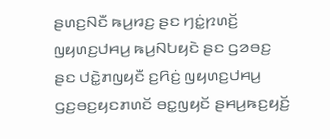ꤔꤛꤢ꤬ꤡꤢꤪ ꤒꤣ꤬ꤙꤢ꤬ ꤔꤢ ꤚꤢꤦ꤭ꤐꤛꤢꤩ꤬ ꤜꤟꤛꤢ꤬ꤓꤌꤣ꤬ ꤒꤣ꤬ꤡꤝꤟꤢꤧ ꤔꤢ ꤞꤤꤋꤢ꤬ ꤔꤢ ꤓꤢꤧ꤭ꤊꤜꤟꤢꤪ ꤢ꤬ꤖꤢꤦ꤬ ꤜꤟꤛꤢ꤬ꤓꤌꤣ꤬ ꤞꤢ꤬ꤋꤢ꤬ꤟꤢꤊꤛꤢꤩ ꤋꤢ꤭ꤜꤟꤢꤩ ꤔꤌꤣ꤬ꤒꤢ꤬ꤟꤢꤩ꤬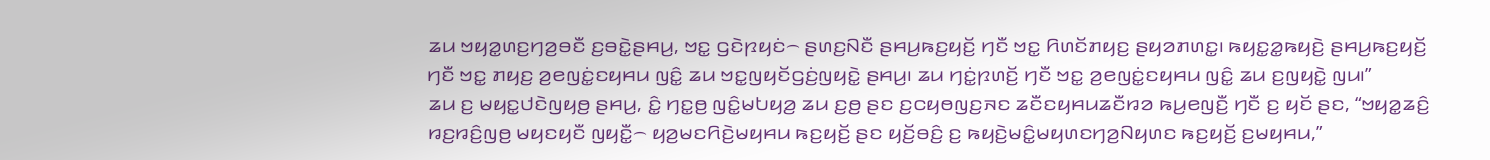ꤘꤣ ꤠꤟꤤ꤭ꤛꤢ꤬ꤚꤤ꤬ꤋꤢꤪ ꤢ꤬ꤋꤢꤧ꤭ꤔꤌꤣ꤬, ꤠꤢ꤭ ꤞꤢꤧꤐꤟꤢꤦ꤮ ꤔꤛꤢ꤬ꤡꤢꤪ ꤔꤌꤣ꤬ꤒꤢ꤬ꤟꤢꤩ꤬ ꤚꤢꤪ ꤠꤢ꤭ ꤖꤛꤢꤩꤊꤟꤢ꤬ ꤔꤟꤤꤊꤛꤢ꤭꤯ ꤒꤟꤢ꤭ꤤ꤭ꤒꤟꤢꤧ꤬ ꤔꤌꤣ꤬ꤒꤢ꤬ꤟꤢꤩ꤬ ꤚꤢꤪ ꤠꤢ꤭ ꤊꤟꤢ꤬ ꤤ꤬ꤕꤜꤢꤦ꤭ꤢꤟꤌꤣ ꤜꤢꤨ꤭ ꤘꤣ ꤠꤢ꤭ꤜꤟꤢꤩꤞꤢꤦ꤬ꤜꤟꤢꤧ꤭ ꤔꤌꤣ꤬꤯ ꤘꤣ ꤚꤢꤦ꤭ꤐꤛꤢꤩ꤬ ꤚꤢꤪ ꤠꤢ꤭ ꤤ꤬ꤕꤜꤢꤦ꤭ꤢꤟꤌꤣ ꤜꤢꤨ꤭ ꤘꤣ ꤢ꤬ꤜꤟꤢꤧ꤭ ꤜꤣ꤯”
ꤘꤣ ꤢ꤬ ꤗꤟꤢ꤭ꤓꤢꤧꤜꤟꤥ꤬ ꤔꤌꤣ꤬, ꤢꤨ꤭ ꤚꤢ꤭ꤥ꤬ ꤜꤢꤨ꤭ꤗꤝꤟꤤ꤬ ꤘꤣ ꤢ꤬ꤥ꤬ ꤔꤢ ꤢ꤬ꤍꤟꤥꤜꤢ꤬ꤏꤢ ꤘꤢꤪꤢꤟꤌꤣꤘꤢꤪꤙꤤ ꤒꤣ꤬ꤕꤜꤢꤪ꤬ ꤚꤢꤪ ꤢ꤬ ꤟꤢꤩ ꤔꤢ, “ꤠꤟꤤ꤭ꤘꤢꤨ꤬ ꤙꤢ꤬ꤙꤢꤨ꤬ꤜꤥ꤬ ꤗꤟꤢꤟꤢꤪ ꤜꤟꤢꤪ꤭꤮ ꤟꤤ꤬ꤗꤢꤖꤢꤧ꤬ꤗꤟꤌꤣ ꤒꤢ꤬ꤟꤢꤩ꤬ ꤔꤢ ꤟꤢꤩ꤬ꤋꤢꤨ꤬ ꤢ꤬ ꤒꤟꤢꤧ꤬ꤗꤢꤨ꤭ꤗꤟꤛꤢꤚꤤ꤬ꤡꤟꤛꤢ ꤒꤢ꤬ꤟꤢꤩ꤬ ꤢ꤬ꤗꤟꤌꤣ,”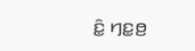ꤢꤨ꤭ ꤚꤢ꤭ꤥ꤬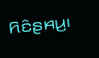ꤖꤢꤨꤔꤌꤣ꤬꤯